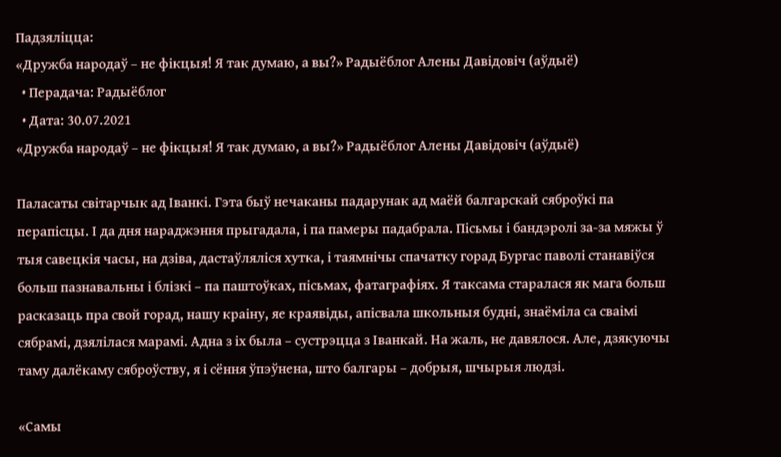Падзяліцца:
«Дружба народаў – не фікцыя! Я так думаю, а вы?» Радыёблог Алены Давідовіч (аўдыё)
  • Перадача: Радыёблог
  • Дата: 30.07.2021
«Дружба народаў – не фікцыя! Я так думаю, а вы?» Радыёблог Алены Давідовіч (аўдыё)

Паласаты світарчык ад Іванкі. Гэта быў нечаканы падарунак ад маёй балгарскай сяброўкі па перапісцы. І да дня нараджэння прыгадала, і па памеры падабрала. Пісьмы і бандэролі за-за мяжы ў тыя савецкія часы, на дзіва, дастаўляліся хутка, і таямнічы спачатку горад Бургас паволі станавіўся больш пазнавальны і блізкі – па паштоўках, пісьмах, фатаграфіях. Я таксама старалася як мага больш расказаць пра свой горад, нашу краіну, яе краявіды, апісвала школьныя будні, знаёміла са сваімі сябрамі, дзялілася марамі. Адна з іх была – сустрэцца з Іванкай. На жаль, не давялося. Але, дзякуючы таму далёкаму сяброўству, я і сёння ўпэўнена, што балгары – добрыя, шчырыя людзі.

«Самы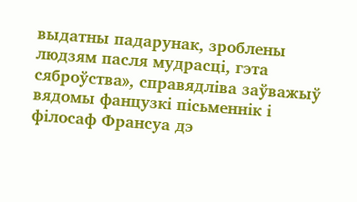выдатны падарунак, зроблены людзям пасля мудрасці, гэта сяброўства», справядліва заўважыў вядомы фанцузкі пісьменнік і філосаф Франсуа дэ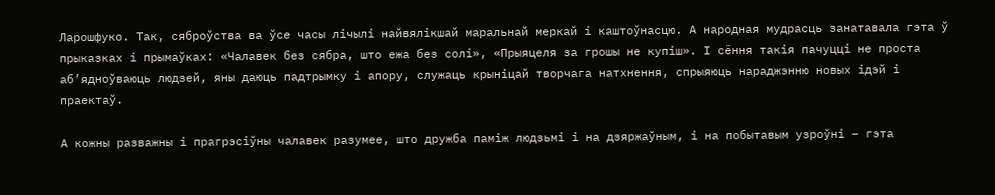Ларошфуко. Так, сяброўства ва ўсе часы лічылі найвялікшай маральнай меркай і каштоўнасцю. А народная мудрасць занатавала гэта ў прыказках і прымаўках: «Чалавек без сябра, што ежа без солі», «Прыяцеля за грошы не купіш». І сёння такія пачуцці не проста аб’ядноўваюць людзей, яны даюць падтрымку і апору, служаць крыніцай творчага натхнення, спрыяюць нараджэнню новых ідэй і праектаў.

А кожны разважны і прагрэсіўны чалавек разумее, што дружба паміж людзьмі і на дзяржаўным, і на побытавым узроўні – гэта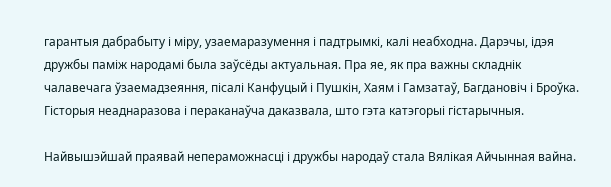гарантыя дабрабыту і міру, узаемаразумення і падтрымкі, калі неабходна. Дарэчы, ідэя дружбы паміж народамі была заўсёды актуальная. Пра яе, як пра важны складнік чалавечага ўзаемадзеяння, пісалі Канфуцый і Пушкін, Хаям і Гамзатаў, Багдановіч і Броўка. Гісторыя неаднаразова і пераканаўча даказвала, што гэта катэгорыі гістарычныя.

Найвышэйшай праявай непераможнасці і дружбы народаў стала Вялікая Айчынная вайна.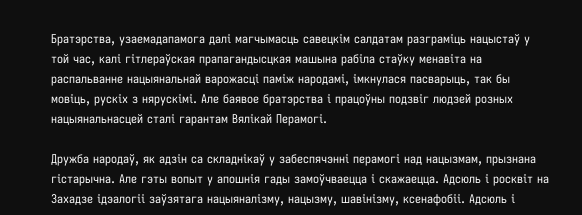Братэрства, узаемадапамога далі магчымасць савецкім салдатам разграміць нацыстаў у той час, калі гітлераўская прапагандысцкая машына рабіла стаўку менавіта на распальванне нацыянальнай варожасці паміж народамі, імкнулася пасварыць, так бы мовіць, рускіх з нярускімі. Але баявое братэрства і працоўны подзвіг людзей розных нацыянальнасцей сталі гарантам Вялікай Перамогі.

Дружба народаў, як адзін са складнікаў у забеспячэнні перамогі над нацызмам, прызнана гістарычна. Але гэты вопыт у апошнія гады замоўчваецца і скажаецца. Адсюль і росквіт на Захадзе ідэалогіі заўзятага нацыяналізму, нацызму, шавінізму, ксенафобіі. Адсюль і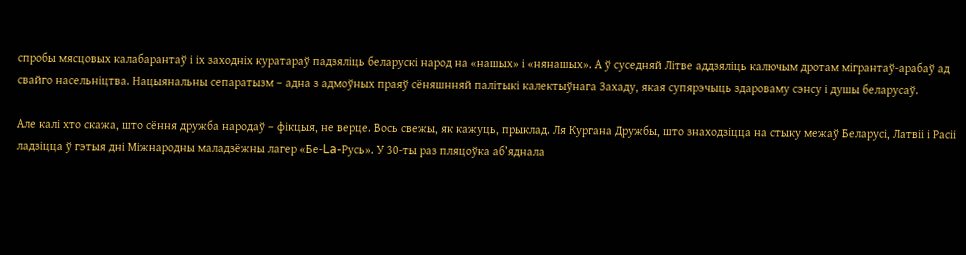спробы мясцовых калабарантаў і іх заходніх куратараў падзяліць беларускі народ на «нашых» і «нянашых». А ў суседняй Літве аддзяліць калючым дротам мігрантаў-арабаў ад свайго насельніцтва. Нацыянальны сепаратызм – адна з адмоўных праяў сёняшнняй палітыкі калектыўнага Захаду, якая супярэчыць здароваму сэнсу і душы беларусаў.

Але калі хто скажа, што сёння дружба народаў – фікцыя, не верце. Вось свежы, як кажуць, прыклад. Ля Кургана Дружбы, што знаходзіцца на стыку межаў Беларусі, Латвіі і Расіі ладзіцца ў гэтыя дні Міжнародны маладзёжны лагер «Бе-La-Русь». У 30-ты раз пляцоўка аб’яднала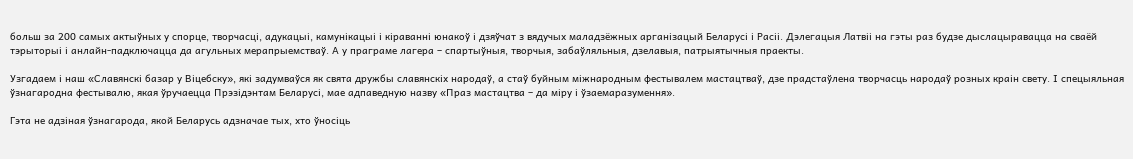больш за 200 самых актыўных у спорце, творчасці, адукацыі, камунікацыі і кіраванні юнакоў і дзяўчат з вядучых маладзёжных арганізацый Беларусі і Расіі. Дэлегацыя Латвіі на гэты раз будзе дыслацыравацца на сваёй тэрыторыі і анлайн-падключацца да агульных мерапрыемстваў. А у праграме лагера – спартыўныя, творчыя, забаўляльныя, дзелавыя, патрыятычныя праекты.

Узгадаем і наш «Славянскі базар у Віцебску», які задумваўся як свята дружбы славянскіх народаў, а стаў буйным міжнародным фестывалем мастацтваў, дзе прадстаўлена творчасць народаў розных краін свету. І спецыяльная ўзнагародна фестывалю, якая ўручаецца Прэзідэнтам Беларусі, мае адпаведную назву «Праз мастацтва – да міру і ўзаемаразумення».

Гэта не адзіная ўзнагарода, якой Беларусь адзначае тых, хто ўносіць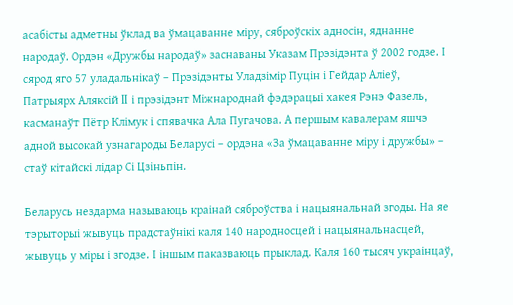асабісты адметны ўклад ва ўмацаванне міру, сяброўскіх адносін, яднанне народаў. Ордэн «Дружбы народаў» заснаваны Указам Прэзідэнта ў 2002 годзе. І сярод яго 57 уладальнікаў – Прэзідэнты Уладзімір Пуцін і Гейдар Аліеў, Патрыярх Аляксій II і прэзідэнт Міжнароднай фэдэрацыі хакея Рэнэ Фазель, касманаўт Пётр Клімук і спявачка Ала Пугачова. А першым кавалерам яшчэ адной высокай узнагароды Беларусі – ордэна «За ўмацаванне міру і дружбы» – стаў кітайскі лідар Сі Цзіньпін.

Беларусь нездарма называюць краінай сяброўства і нацыянальнай згоды. На яе тэрыторыі жывуць прадстаўнікі каля 140 народносцей і нацыянальнасцей, жывуць у міры і згодзе. І іншым паказваюць прыклад. Каля 160 тысяч украінцаў,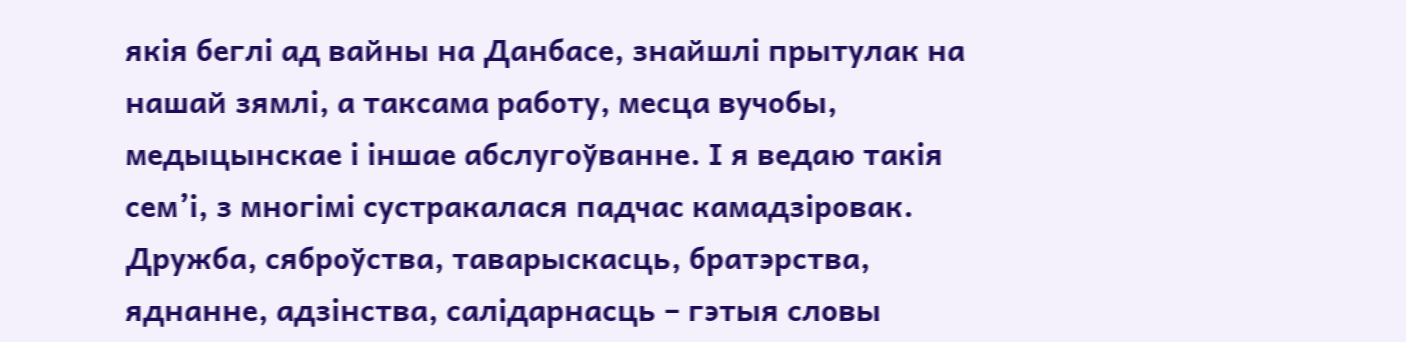якія беглі ад вайны на Данбасе, знайшлі прытулак на нашай зямлі, а таксама работу, месца вучобы, медыцынскае і іншае абслугоўванне. І я ведаю такія сем’і, з многімі сустракалася падчас камадзіровак. Дружба, сяброўства, таварыскасць, братэрства, яднанне, адзінства, салідарнасць – гэтыя словы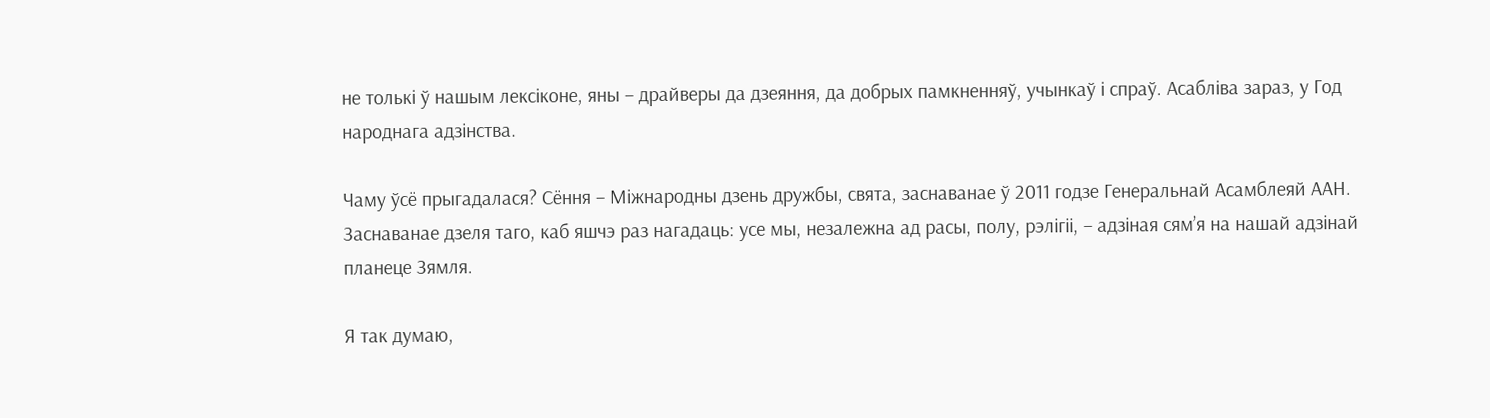не толькі ў нашым лексіконе, яны – драйверы да дзеяння, да добрых памкненняў, учынкаў і спраў. Асабліва зараз, у Год народнага адзінства.

Чаму ўсё прыгадалася? Сёння – Міжнародны дзень дружбы, свята, заснаванае ў 2011 годзе Генеральнай Асамблеяй ААН. Заснаванае дзеля таго, каб яшчэ раз нагадаць: усе мы, незалежна ад расы, полу, рэлігіі, – адзіная сям’я на нашай адзінай планеце Зямля.

Я так думаю,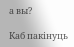а вы?

Каб пакінуць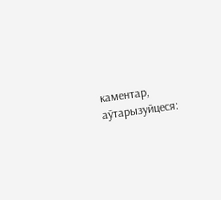каментар, аўтарызуйцеся: